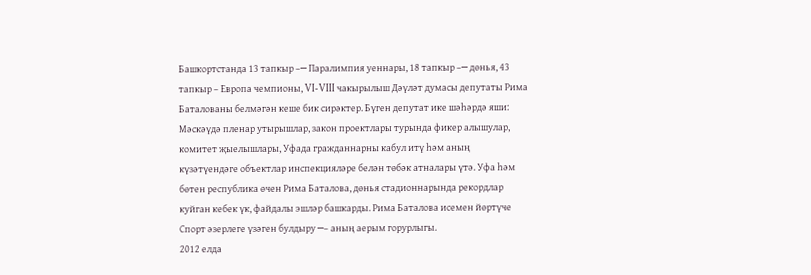Башкортстанда 13 тапкыр –─ Паралимпия уеннары, 18 тапкыр –─ дөнья, 43 тапкыр – Европа чемпионы, VI-VIII чакырылыш Дәүләт думасы депутаты Рима Баталованы белмәгән кеше бик сирәктер. Бүген депутат ике шәһәрдә яши: Мәскәүдә пленар утырышлар, закон проектлары турында фикер алышулар, комитет җыелышлары, Уфада гражданнарны кабул итү һәм аның күзәтүендәге объектлар инспекцияләре белән төбәк атналары үтә. Уфа һәм бөтен республика өчен Рима Баталова, дөнья стадионнарында рекордлар куйган кебек үк, файдалы эшләр башкарды. Рима Баталова исемен йөртүче Спорт әзерлеге үзәген булдыру ─– аның аерым горурлыгы.
2012 елда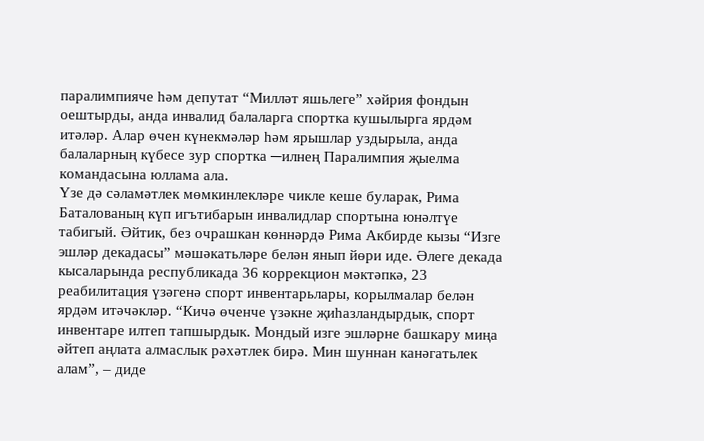паралимпияче һәм депутат “Милләт яшьлеге” хәйрия фондын оештырды, анда инвалид балаларга спортка кушылырга ярдәм итәләр. Алар өчен күнекмәләр һәм ярышлар уздырыла, анда балаларның күбесе зур спортка ─илнең Паралимпия җыелма командасына юллама ала.
Үзе дә сәламәтлек мөмкинлекләре чикле кеше буларак, Рима Баталованың күп игътибарын инвалидлар спортына юнәлтүе табигый. Әйтик, без очрашкан көннәрдә Рима Акбирде кызы “Изге эшләр декадасы” мәшәкатьләре белән янып йөри иде. Әлеге декада кысаларында республикада 36 коррекцион мәктәпкә, 23 реабилитация үзәгенә спорт инвентарьлары, корылмалар белән ярдәм итәчәкләр. “Кичә өченче үзәкне җиһазландырдык, спорт инвентаре илтеп тапшырдык. Мондый изге эшләрне башкару миңа әйтеп аңлата алмаслык рәхәтлек бирә. Мин шуннан канәгатьлек алам”, – диде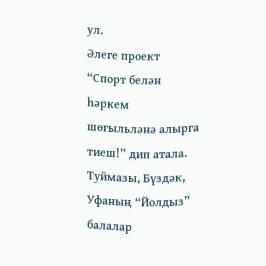ул.
Әлеге проект “Спорт белән һәркем шөгыльләнә алырга тиеш!” дип атала. Туймазы, Бүздәк, Уфаның “Йолдыз” балалар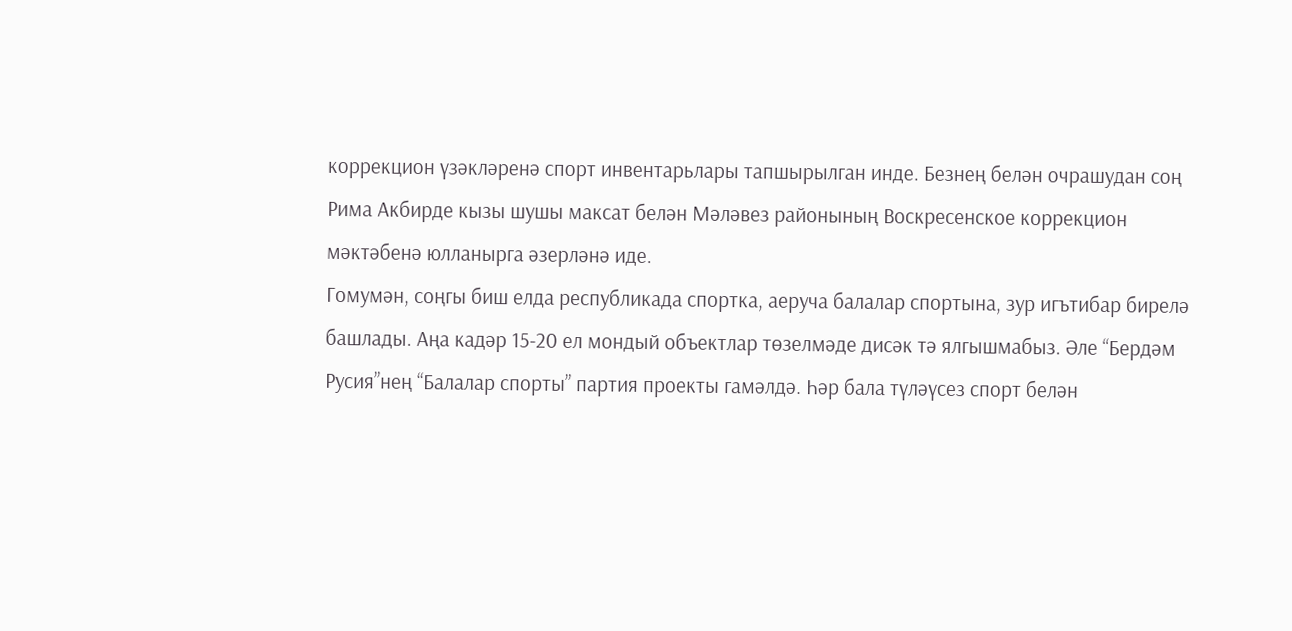коррекцион үзәкләренә спорт инвентарьлары тапшырылган инде. Безнең белән очрашудан соң Рима Акбирде кызы шушы максат белән Мәләвез районының Воскресенское коррекцион мәктәбенә юлланырга әзерләнә иде.
Гомумән, соңгы биш елда республикада спортка, аеруча балалар спортына, зур игътибар бирелә башлады. Аңа кадәр 15-20 ел мондый объектлар төзелмәде дисәк тә ялгышмабыз. Әле “Бердәм Русия”нең “Балалар спорты” партия проекты гамәлдә. Һәр бала түләүсез спорт белән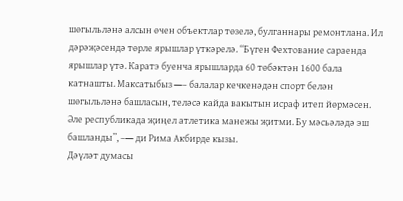шөгыльләнә алсын өчен объектлар төзелә, булганнары ремонтлана. Ил дәрәҗәсендә төрле ярышлар үткәрелә. “Бүген Фехтование сараенда ярышлар үтә. Каратэ буенча ярышларда 60 төбәктән 1600 бала катнашты. Максатыбыз ─– балалар кечкенәдән спорт белән шөгыльләнә башласын, теләсә кайда вакытын исраф итеп йөрмәсен. Әле республикада җиңел атлетика манежы җитми. Бу мәсьәләдә эш башланды”, –─ ди Рима Акбирде кызы.
Дәүләт думасы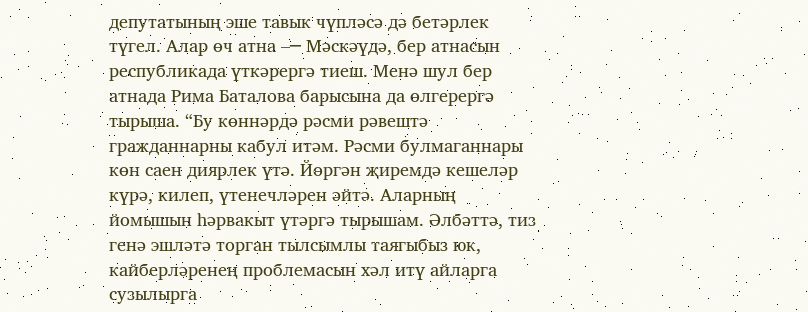депутатының эше тавык чүпләсә дә бетәрлек түгел. Алар өч атна –─ Мәскәүдә, бер атнасын республикада үткәрергә тиеш. Менә шул бер атнада Рима Баталова барысына да өлгерергә тырыша. “Бу көннәрдә рәсми рәвештә гражданнарны кабул итәм. Рәсми булмаганнары көн саен диярлек үтә. Йөргән җиремдә кешеләр күрә, килеп, үтенечләрен әйтә. Аларның йомышын һәрвакыт үтәргә тырышам. Әлбәттә, тиз генә эшләтә торган тылсымлы таягыбыз юк, кайберләренең проблемасын хәл итү айларга сузылырга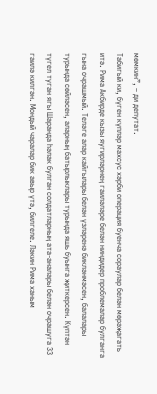мөмкин”, – ди депутат.
Табигый ки, бүген күпләр махсус хәрби операция буенча сораулар белән мөрәҗагать итә. Рима Акбирде кызы яугирләрнең гаиләләре белән ниндидер проблемалар булганга гына очрашмый. Теләге алар кайгылары белән үзләренә бикләнмәсен, балалары турында сөйләсен, аларның батырлыклары турында яшь буынга җиткерсен. Күптән түгел туган ягы Шаранда һәлак булган солдатларның ата-аналары белән очрашуга 33 гаилә килгән. Мондый чаралар бик авыр үтә, билгеле. Ләкин Рима ханым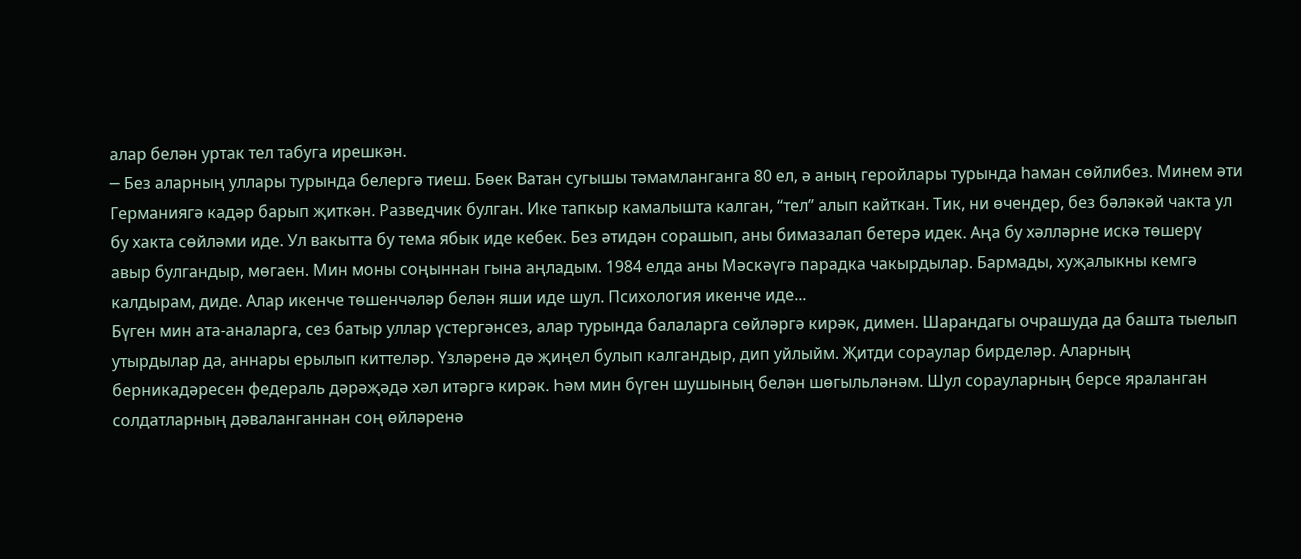алар белән уртак тел табуга ирешкән.
─ Без аларның уллары турында белергә тиеш. Бөек Ватан сугышы тәмамланганга 80 ел, ә аның геройлары турында һаман сөйлибез. Минем әти Германиягә кадәр барып җиткән. Разведчик булган. Ике тапкыр камалышта калган, “тел” алып кайткан. Тик, ни өчендер, без бәләкәй чакта ул бу хакта сөйләми иде. Ул вакытта бу тема ябык иде кебек. Без әтидән сорашып, аны бимазалап бетерә идек. Аңа бу хәлләрне искә төшерү авыр булгандыр, мөгаен. Мин моны соңыннан гына аңладым. 1984 елда аны Мәскәүгә парадка чакырдылар. Бармады, хуҗалыкны кемгә калдырам, диде. Алар икенче төшенчәләр белән яши иде шул. Психология икенче иде...
Бүген мин ата-аналарга, сез батыр уллар үстергәнсез, алар турында балаларга сөйләргә кирәк, димен. Шарандагы очрашуда да башта тыелып утырдылар да, аннары ерылып киттеләр. Үзләренә дә җиңел булып калгандыр, дип уйлыйм. Җитди сораулар бирделәр. Аларның берникадәресен федераль дәрәҗәдә хәл итәргә кирәк. Һәм мин бүген шушының белән шөгыльләнәм. Шул сорауларның берсе яраланган солдатларның дәваланганнан соң өйләренә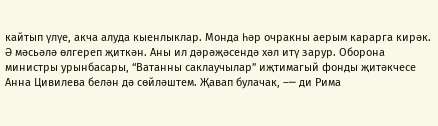кайтып үлүе, акча алуда кыенлыклар. Монда һәр очракны аерым карарга кирәк. Ә мәсьәлә өлгереп җиткән. Аны ил дәрәҗәсендә хәл итү зарур. Оборона министры урынбасары, “Ватанны саклаучылар” иҗтимагый фонды җитәкчесе Анна Цивилева белән дә сөйләштем. Җавап булачак, –─ ди Рима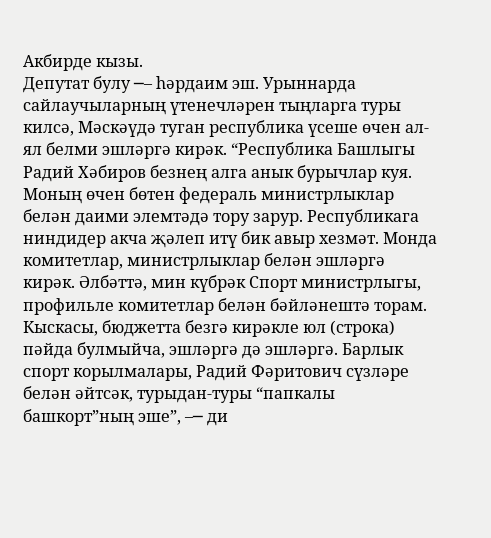Акбирде кызы.
Депутат булу ─– һәрдаим эш. Урыннарда сайлаучыларның үтенечләрен тыңларга туры килсә, Мәскәүдә туган республика үсеше өчен ал-ял белми эшләргә кирәк. “Республика Башлыгы Радий Хәбиров безнең алга анык бурычлар куя. Моның өчен бөтен федераль министрлыклар белән даими элемтәдә тору зарур. Республикага ниндидер акча җәлеп итү бик авыр хезмәт. Монда комитетлар, министрлыклар белән эшләргә кирәк. Әлбәттә, мин күбрәк Спорт министрлыгы, профильле комитетлар белән бәйләнештә торам. Кыскасы, бюджетта безгә кирәкле юл (строка) пәйда булмыйча, эшләргә дә эшләргә. Барлык спорт корылмалары, Радий Фәритович сүзләре белән әйтсәк, турыдан-туры “папкалы башкорт”ның эше”, –─ ди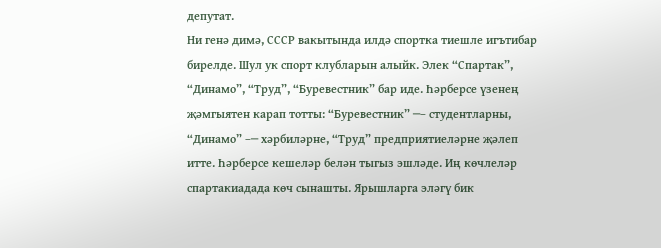депутат.
Ни генә димә, СССР вакытында илдә спортка тиешле игътибар бирелде. Шул ук спорт клубларын алыйк. Элек “Спартак”, “Динамо”, “Труд”, “Буревестник” бар иде. Һәрберсе үзенең җәмгыятен карап тотты: “Буревестник” ─– студентларны, “Динамо” –─ хәрбиләрне, “Труд” предприятиеләрне җәлеп итте. Һәрберсе кешеләр белән тыгыз эшләде. Иң көчлеләр спартакиадада көч сынашты. Ярышларга эләгү бик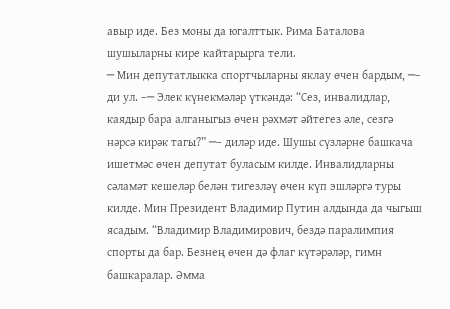авыр иде. Без моны да югалттык. Рима Баталова шушыларны кире кайтарырга тели.
─ Мин депутатлыкка спортчыларны яклау өчен бардым, ─– ди ул. –─ Элек күнекмәләр үткәндә: “Сез, инвалидлар, каядыр бара алганыгыз өчен рәхмәт әйтегез әле, сезгә нәрсә кирәк тагы?” ─– диләр иде. Шушы сүзләрне башкача ишетмәс өчен депутат буласым килде. Инвалидларны сәламәт кешеләр белән тигезләү өчен күп эшләргә туры килде. Мин Президент Владимир Путин алдында да чыгыш ясадым. “Владимир Владимирович, бездә паралимпия спорты да бар. Безнең өчен дә флаг күтәрәләр, гимн башкаралар. Әмма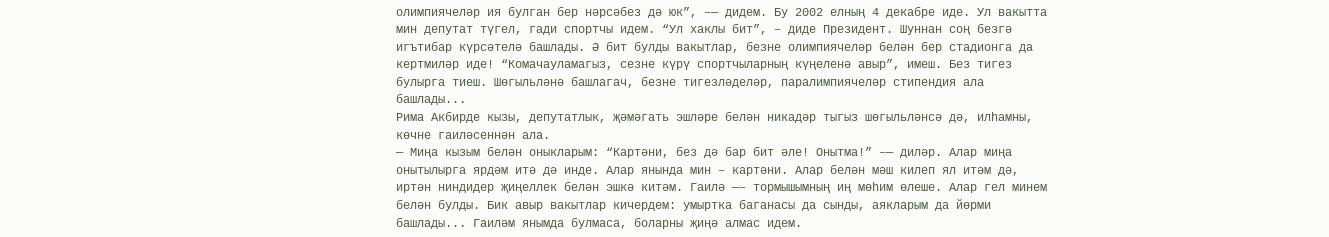олимпиячеләр ия булган бер нәрсәбез дә юк”, –─ дидем. Бу 2002 елның 4 декабре иде. Ул вакытта мин депутат түгел, гади спортчы идем. “Ул хаклы бит”, – диде Президент. Шуннан соң безгә игътибар күрсәтелә башлады. Ә бит булды вакытлар, безне олимпиячеләр белән бер стадионга да кертмиләр иде! “Комачауламагыз, сезне күрү спортчыларның күңеленә авыр”, имеш. Без тигез булырга тиеш. Шөгыльләнә башлагач, безне тигезләделәр, паралимпиячеләр стипендия ала башлады...
Рима Акбирде кызы, депутатлык, җәмәгать эшләре белән никадәр тыгыз шөгыльләнсә дә, илһамны, көчне гаиләсеннән ала.
─ Миңа кызым белән оныкларым: “Картәни, без дә бар бит әле! Онытма!” –─ диләр. Алар миңа онытылырга ярдәм итә дә инде. Алар янында мин – картәни. Алар белән мәш килеп ял итәм дә, иртән ниндидер җиңеллек белән эшкә китәм. Гаилә ─– тормышымның иң мөһим өлеше. Алар гел минем белән булды. Бик авыр вакытлар кичердем: умыртка баганасы да сынды, аякларым да йөрми башлады... Гаиләм янымда булмаса, боларны җиңә алмас идем.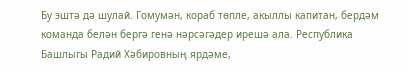Бу эштә дә шулай. Гомумән, кораб төпле, акыллы капитан, бердәм команда белән бергә генә нәрсәгәдер ирешә ала. Республика Башлыгы Радий Хәбировның ярдәме,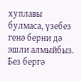хуплавы булмаса, үзебез генә берни дә эшли алмыйбыз. Без бергә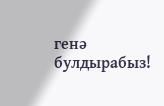генә булдырабыз!